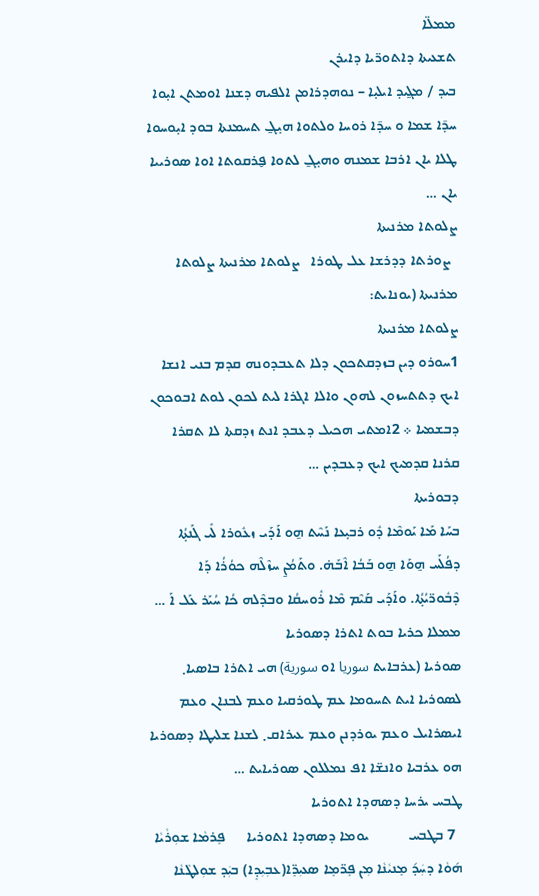ܡܡܠ̈ܐ
ܬܫܥܝܬܐ ܕܐܬܘܪ̈ܝܐ ܕܐܝܪܢ
ܒܝܕ / ܡܓ̰ܝܕ ܐܝܠܝ̣ܐ – ܢܘܗܕܪܐܡܢ ܐܠܦܝܗ ܕܫܢܐ ܐܘܡܬܢ ܐܝ̣ܘܐ ܚܕ̄ܐ ܫܡܐ ܘ ܚܕ̄ܐ ܪܘܚܐ ܘܠܬܘܐ ܗܝ̣ܓ̰ ܬܚܡܢܬܐ ܒܘܕ ܐܝ̣ܘܚܘܐ ܛܠܐ ܝܐܢ ܐܪܒܐ ܫܡܢܗ ܘܗܝ̣ܓ̰ ܠܬܘܐ ܦ̮ܪܩܘܬܐ ܐܘܐ ܣܘܪܝܝܐ ܝܐܢ …
ܨܠܘܬܐ ܡܪܢܝܬܐ
  ܨܘܪܬܐ ܕܕܪܫܐ ܥܠ ܛܘܪܐ   ܨܠܘܬܐ ܡܪܢܝܬܐ ܨܠܘܬܐ ܡܪܢܝܬܐ (ܝܘܢܐܝܬ:
ܨܠܘܬܐ ܡܪܢܝܬܐ
1ܚܘܪܘ ܕܝܢ ܒܙܕܩܬܟܘܢ ܕܠܐ ܬܥܒܕܘܢܗ ܩܕܡ ܒܢܝ ܐܢܫܐ ܐܝܟ ܕܬܬܚܙܘܢ ܠܗܘܢ ܘܐܠܐ ܐܓܪܐ ܠܝܬ ܠܟܘܢ ܠܘܬ ܐܒܘܟܘܢ ܕܒܫܡܝܐ ܀ 2ܐܡܬܝ ܗܟܝܠ ܕܥܒܕ ܐܢܬ ܙܕܩܬܐ ܠܐ ܬܩܪܐ ܩܪܢܐ ܩܕܡܝܟ ܐܝܟ ܕܥܒܕܝܢ …
ܕܒܘܪܝܬܐ
ܒܚܰܐ ܡܰܐ ܝܰܘܡܶܐ ܕܽܘ ܪܒܝ̣ܥܐ ܢܰܚܶܬ ܗ̱ܘ ܐܰܕܰܝ ܙܥܽܘܪܐ ܠܺܝ ܓܰܢܬ̣ܳܐ ܕܦܳܠܰܚ ܗ̱ܘܰܐ ܗ̱ܘ ܒܰܒܳܐ ܐܶܒܰܗ̇. ܘܬܰܡܳܢ̱ ܚܙܶܠܶܗ ܟܘܳܪܳܐ ܕܰܐ ܕܶܒܽܘܪ̈ܝܳܬ̣ܳܐ. ܘܐܰܕܰܝ ܩܰܝܶܡ ܡܶܐ ܪܽܘܚܩܳܐ ܘܒܕܶܠܗ ܟܳܐ ܚܳܝܰܪ ܥܰܠ ܐܰ …
ܡܡܠܐ ܟܪܝܐ ܒܘܬ ܐܬܪܐ ܕܣܘܪܝܐ
ܣܘܪܝܐ (ܥܪܒܐܝܬ سوريا ܐܘ سورية) ܗܝ ܐܬܪܐ ܒܐܣܝܐ܂ ܠܣܘܪܝܐ ܐܝܬ ܬܚܘܡܐ ܥܡ ܛܘܪܩܝܐ ܘܥܡ ܠܒܢܐܢ ܘܥܡ ܐܝܣܪܐܝܠ ܘܥܡ ܝܘܪܕܢܢ ܘܥܡ ܥܝܪܐܩ܂ ܠܫܢܐ ܫܠܝܛܐ ܕܣܘܪܝܐ ܗܘ ܥܪܒܝܐ ܘܐܢܫ̈ܐ ܐܦ ܢܡܠܠܘܢ ܣܘܪܝܐܝܬ …
ܛܒܚ ܝܪܚܐ ܕܣܗܕܐ ܐܬܘܪܝܐ
  7 ܒܛܒܚ           ܝܘܡܐ ܕܣܗܕܐ ܐܬܘܪܝܐ      ܦܸܪܡܵܐ ܫܘܼܪܵܝܵܐ ܗ݇ܘܵܐ ܕܚܲܕ݇ ܡܸܢܝܵܢܵܐ ܡܼܢ ܦܸܖ̈ܡܸܐ ܣܥܝܼܖܸ̈ܐ(ܥܒܼܝܼܕܸܐ) ܒܝܲܕ ܫܘܼܠܛܵܢܵܐ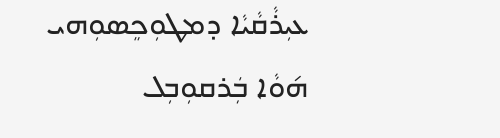ܥܝܼܪܵܩܵܝܵܐ ܕܡܛܘܼܟܸܣܘܼܗܝ ܗ݇ܘܵܐ ܒܲܪܩܘܼܒܼܠ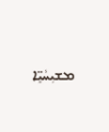ܡܫܝܼܚܵܝܸ̈ܐ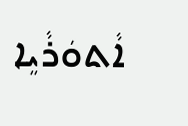ܐܵܬܘܿܪܵܝܸܐ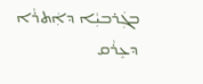ܒܓܲܪܒܝܼܵܐ ܕܐܲܬܪܵܐ ܕܥܸܪܵܩ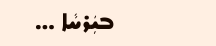ܒܝܲܪܚܵܐ …